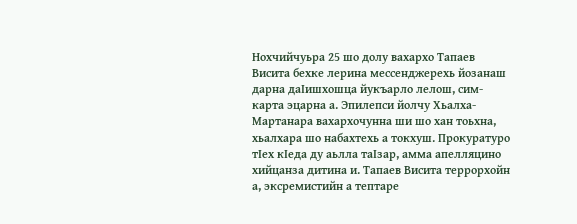Нохчийчуьра 25 шо долу вахархо Тапаев Висита бехке лерина мессенджерехь йозанаш дарна даIишхошца йукъарло лелош, сим-карта эцарна а. Эпилепси йолчу Хьалха-Мартанара вахархочунна ши шо хан тоьхна, хьалхара шо набахтехь а токхуш. Прокуратуро тIех кIеда ду аьлла таIзар, амма апелляцино хийцанза дитина и. Тапаев Висита террорхойн а, эксремистийн а тептаре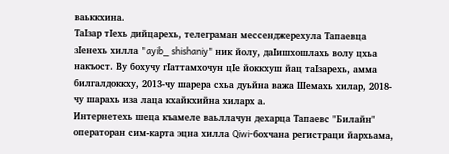ваьккхина.
ТаIзар тIехь дийцарехь, телеграман мессенджерехула Тапаевца зIенехь хилла "ayib_ shishaniy" ник йолу, даIишхошлахь волу цхьа накъост. Ву бохучу гIаттамхочун цIе йоккхуш йац таIзарехь, амма билгалдоккху, 2013-чу шарера схьа дуьйна важа Шемахь хилар, 2018-чу шарахь иза лаца кхайкхийна хиларх а.
Интернетехь шеца къамеле ваьллачун дехарца Тапаевс "Билайн" операторан сим-карта эцна хилла Qiwi-бохчана регистраци йархьама,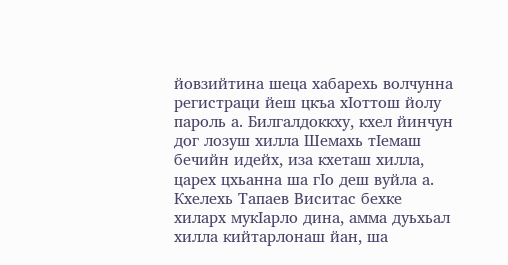йовзийтина шеца хабарехь волчунна регистраци йеш цкъа хIоттош йолу пароль а. Билгалдоккху, кхел йинчун дог лозуш хилла Шемахь тIемаш бечийн идейх, иза кхеташ хилла, царех цхьанна ша гIо деш вуйла а.
Кхелехь Тапаев Виситас бехке хиларх мукIарло дина, амма дуьхьал хилла кийтарлонаш йан, ша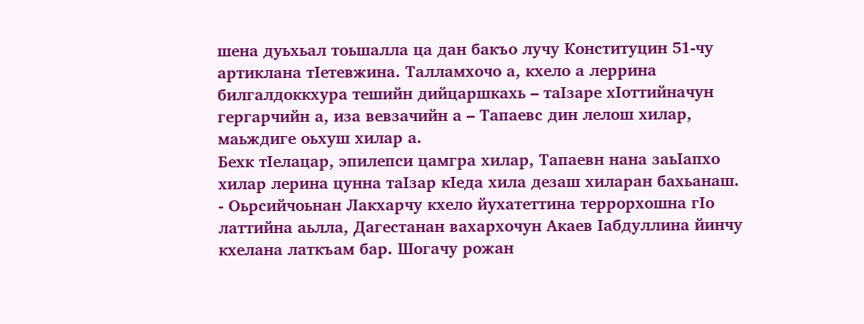шена дуьхьал тоьшалла ца дан бакъо лучу Конституцин 51-чу артиклана тIетевжина. Талламхочо а, кхело а леррина билгалдоккхура тешийн дийцаршкахь – таIзаре хIоттийначун гергарчийн а, иза вевзачийн а – Тапаевс дин лелош хилар, маьждиге оьхуш хилар а.
Бехк тIелацар, эпилепси цамгра хилар, Тапаевн нана заьIапхо хилар лерина цунна таIзар кIеда хила дезаш хиларан бахьанаш.
- Оьрсийчоьнан Лакхарчу кхело йухатеттина террорхошна гIо латтийна аьлла, Дагестанан вахархочун Акаев Iабдуллина йинчу кхелана латкъам бар. Шогачу рожан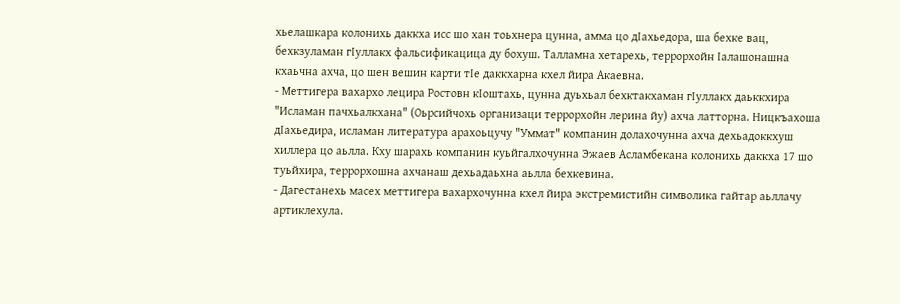хьелашкара колонихь даккха исс шо хан тоьхнера цунна, амма цо дIахьедора, ша бехке вац, бехкзуламан гIуллакх фальсификацица ду бохуш. Талламна хетарехь, террорхойн Iалашонашна кхаьчна ахча, цо шен вешин карти тIе даккхарна кхел йира Акаевна.
- Меттигера вахархо лецира Ростовн кIоштахь, цунна дуьхьал бехктакхаман гIуллакх даьккхира "Исламан пачхьалкхана" (Оьрсийчохь организаци террорхойн лерина йу) ахча латторна. Ницкъахоша дIахьедира, исламан литература арахоьцучу "Уммат" компанин долахочунна ахча дехьадоккхуш хиллера цо аьлла. Кху шарахь компанин куьйгалхочунна Эжаев Асламбекана колонихь даккха 17 шо туьйхира, террорхошна ахчанаш дехьадаьхна аьлла бехкевина.
- Дагестанехь масех меттигера вахархочунна кхел йира экстремистийн символика гайтар аьллачу артиклехула.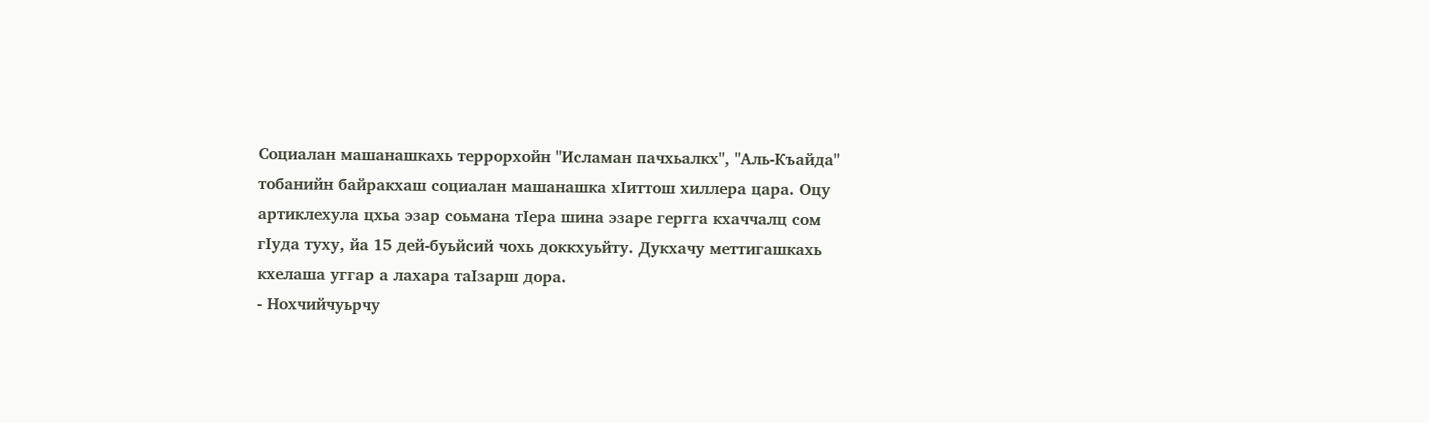Социалан машанашкахь террорхойн "Исламан пачхьалкх", "Аль-Къайда" тобанийн байракхаш социалан машанашка хIиттош хиллера цара. Оцу артиклехула цхьа эзар соьмана тIера шина эзаре гергга кхаччалц сом гIуда туху, йа 15 дей-буьйсий чохь доккхуьйту. Дукхачу меттигашкахь кхелаша уггар а лахара таIзарш дора.
- Нохчийчуьрчу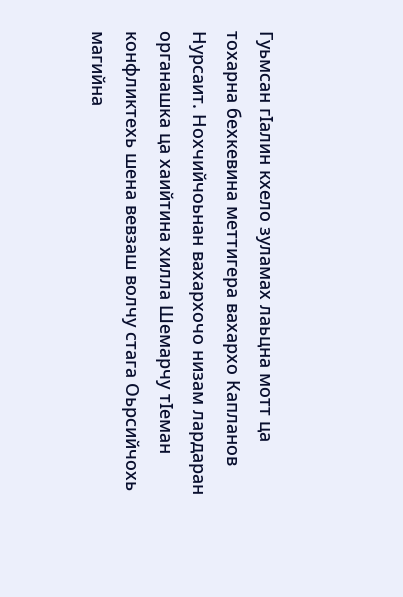Гуьмсан гIалин кхело зуламах лаьцна мотт ца тохарна бехкевина меттигера вахархо Капланов Нурсаит. Нохчийчоьнан вахархочо низам лардаран органашка ца хаийтина хилла Шемарчу тIеман конфликтехь шена вевзаш волчу стага Оьрсийчохь магийна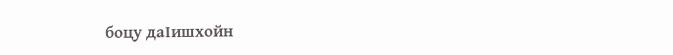боцу даIишхойн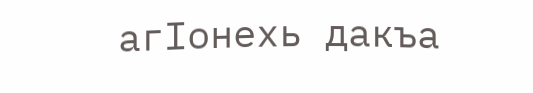агIонехь дакъа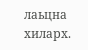лаьцна хиларх.